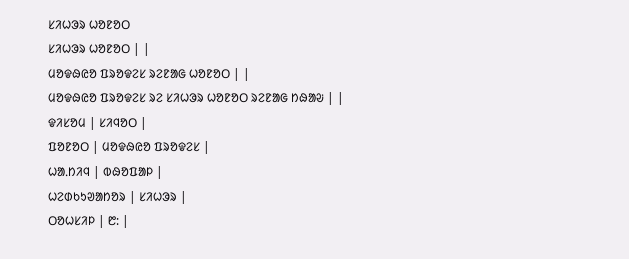ᱥᱤᱦᱳᱨ ᱦᱚᱱᱚᱛ
ᱥᱤᱦᱳᱨ ᱦᱚᱱᱚᱛ | |
ᱢᱚᱫᱷᱭᱚ ᱯᱨᱚᱫᱮᱥ ᱨᱮᱱᱟᱜ ᱦᱚᱱᱚᱛ | |
ᱢᱚᱫᱷᱭᱚ ᱯᱨᱚᱫᱮᱥ ᱨᱮ ᱥᱤᱦᱳᱨ ᱦᱚᱱᱚᱛ ᱨᱮᱱᱟᱜ ᱴᱷᱟᱶ | |
ᱫᱤᱥᱚᱢ | ᱥᱤᱧᱚᱛ |
ᱯᱚᱱᱚᱛ | ᱢᱚᱫᱷᱭᱚ ᱯᱨᱚᱫᱮᱥ |
ᱦᱟᱹᱴᱤᱧ | ᱵᱷᱚᱯᱟᱞ |
ᱦᱮᱰᱠᱩᱣᱟᱴᱚᱨ | ᱥᱤᱦᱳᱨ |
ᱛᱚᱦᱥᱤᱞ | ᱘: |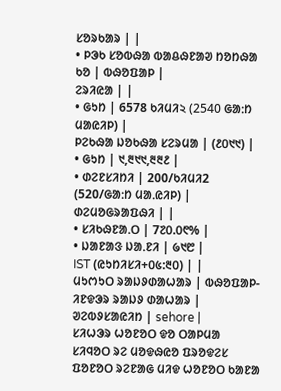ᱥᱚᱨᱠᱟᱨ | |
• ᱞᱳᱠ ᱥᱚᱵᱷᱟ ᱵᱟᱪᱷᱱᱟᱣ ᱴᱚᱴᱷᱟ ᱠᱚ | ᱵᱷᱚᱯᱟᱞ |
ᱮᱨᱤᱭᱟ | |
• ᱜᱩᱴ | 6578 ᱠᱤᱢᱤ২ (2540 ᱜᱟᱺᱴ ᱢᱟᱭᱤᱞ) |
ᱞᱮᱠᱷᱟ ᱡᱚᱠᱷᱟ ᱥᱮᱨᱢᱟ | (᱒᱐᱑᱑) |
• ᱜᱩᱴ | ᱑,᱓᱑᱑,᱓᱓᱒ |
• ᱰᱮᱱᱥᱤᱴᱤ | 200/ᱠᱤᱢᱤ2 (520/ᱜᱟᱺᱴ ᱢᱟᱹᱭᱤᱞ) |
ᱰᱮᱢᱚᱜᱨᱟᱯᱷᱤ | |
• ᱥᱤᱠᱷᱱᱟᱹᱛ | 7᱗᱐.᱐᱖% |
• ᱡᱟᱱᱟᱝ ᱡᱟᱹᱱᱤ | ᱙᱑᱘ |
IST (ᱭᱩᱴᱤᱥᱤ+᱐᱕:᱓᱐) | |
ᱢᱩᱬᱩᱛ ᱨᱟᱡᱽᱰᱟᱦᱟᱨ | ᱵᱷᱚᱯᱟᱞ-ᱤᱱᱫᱳᱨ ᱨᱟᱡᱽ ᱰᱟᱦᱟᱨ |
ᱣᱮᱵᱽᱥᱟᱭᱤᱴ | sehore |
ᱥᱤᱦᱳᱨ ᱦᱚᱱᱚᱛ ᱫᱚ ᱛᱟᱞᱢᱟ ᱥᱤᱧᱚᱛ ᱨᱮ ᱢᱚᱫᱷᱭᱚ ᱯᱨᱚᱫᱮᱥ ᱯᱚᱱᱚᱛ ᱨᱮᱱᱟᱜ ᱢᱤᱫ ᱦᱚᱱᱚᱛ ᱠᱟᱱᱟ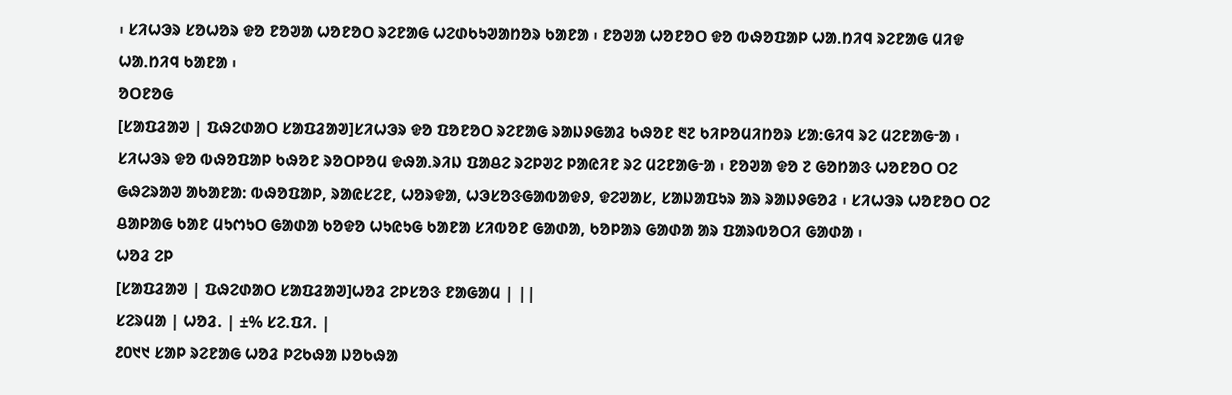᱾ ᱥᱤᱦᱳᱨ ᱥᱚᱦᱚᱨ ᱫᱚ ᱱᱚᱣᱟ ᱦᱚᱱᱚᱛ ᱨᱮᱱᱟᱜ ᱦᱮᱰᱠᱩᱣᱟᱴᱚᱨ ᱠᱟᱱᱟ ᱾ ᱱᱚᱣᱟ ᱦᱚᱱᱚᱛ ᱫᱚ ᱵᱷᱚᱯᱟᱞ ᱦᱟᱹᱴᱤᱧ ᱨᱮᱱᱟᱜ ᱢᱤᱫ ᱦᱟᱹᱴᱤᱧ ᱠᱟᱱᱟ ᱾
ᱚᱛᱱᱚᱜ
[ᱥᱟᱯᱲᱟᱣ | ᱯᱷᱮᱰᱟᱛ ᱥᱟᱯᱲᱟᱣ]ᱥᱤᱦᱳᱨ ᱫᱚ ᱯᱚᱱᱚᱛ ᱨᱮᱱᱟᱜ ᱨᱟᱡᱽᱜᱟᱲ ᱠᱷᱚᱱ ᱓᱗ ᱠᱤᱞᱚᱢᱤᱴᱚᱨ ᱥᱟᱺᱜᱤᱧ ᱨᱮ ᱢᱮᱱᱟᱜᱼᱟ ᱾ ᱥᱤᱦᱳᱨ ᱫᱚ ᱵᱷᱚᱯᱟᱞ ᱠᱷᱚᱱ ᱨᱚᱛᱞᱚᱢ ᱫᱷᱟᱹᱨᱤᱡ ᱯᱟᱪᱮ ᱨᱮᱞᱣᱮ ᱞᱟᱭᱤᱱ ᱨᱮ ᱢᱮᱱᱟᱜᱼᱟ ᱾ ᱱᱚᱣᱟ ᱫᱚ ᱗ ᱜᱚᱴᱟᱝ ᱦᱚᱱᱚᱛ ᱛᱮ ᱜᱷᱮᱨᱟᱣ ᱟᱠᱟᱱᱟ: ᱵᱷᱚᱯᱟᱞ, ᱨᱟᱭᱥᱮᱱ, ᱦᱚᱨᱫᱟ, ᱦᱳᱥᱚᱝᱜᱟᱵᱟᱫᱽ, ᱫᱮᱣᱟᱥ, ᱥᱟᱡᱟᱯᱩᱨ ᱟᱨ ᱨᱟᱡᱽᱜᱚᱲ ᱾ ᱥᱤᱦᱳᱨ ᱦᱚᱱᱚᱛ ᱛᱮ ᱪᱟᱞᱟᱜ ᱠᱟᱱ ᱢᱩᱬᱩᱛ ᱜᱟᱰᱟ ᱠᱚᱫᱚ ᱦᱩᱭᱩᱜ ᱠᱟᱱᱟ ᱥᱤᱵᱚᱱ ᱜᱟᱰᱟ, ᱠᱚᱞᱟᱨ ᱜᱟᱰᱟ ᱟᱨ ᱯᱟᱨᱵᱚᱛᱤ ᱜᱟᱰᱟ ᱾
ᱦᱚᱲ ᱮᱞ
[ᱥᱟᱯᱲᱟᱣ | ᱯᱷᱮᱰᱟᱛ ᱥᱟᱯᱲᱟᱣ]ᱦᱚᱲ ᱮᱞᱥᱚᱝ ᱱᱟᱜᱟᱢ | ||
ᱥᱮᱨᱢᱟ | ᱦᱚᱲ. | ±% ᱥᱮ.ᱯᱤ. |
᱒᱐᱑᱑ ᱥᱟᱞ ᱨᱮᱱᱟᱜ ᱦᱚᱲ ᱞᱮᱠᱷᱟ ᱡᱚᱠᱷᱟ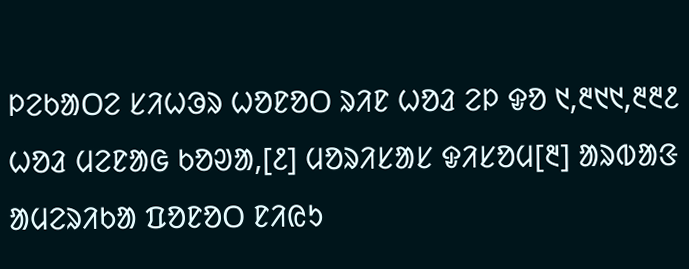ᱞᱮᱠᱟᱛᱮ ᱥᱤᱦᱳᱨ ᱦᱚᱱᱚᱛ ᱨᱤᱱ ᱦᱚᱲ ᱮᱞ ᱫᱚ ᱑,᱓᱑᱑,᱓᱓᱒ ᱦᱚᱲ ᱢᱮᱱᱟᱜ ᱠᱚᱣᱟ,[᱒] ᱢᱚᱨᱤᱥᱟᱥ ᱫᱤᱥᱚᱢ[᱓] ᱟᱨᱵᱟᱝ ᱟᱢᱮᱨᱤᱠᱟ ᱯᱚᱱᱚᱛ ᱱᱤᱭᱩ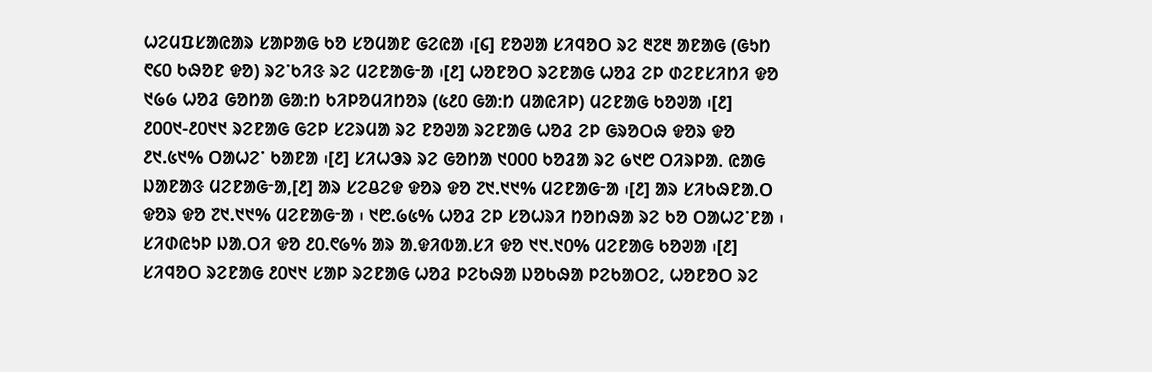ᱦᱮᱢᱯᱥᱟᱭᱟᱨ ᱥᱟᱞᱟᱜ ᱠᱚ ᱥᱚᱢᱟᱱ ᱜᱮᱭᱟ ᱾[᱔] ᱱᱚᱣᱟ ᱥᱤᱧᱚᱛ ᱨᱮ ᱓᱗᱓ ᱟᱱᱟᱜ (ᱜᱩᱴ ᱖᱔᱐ ᱠᱷᱚᱱ ᱫᱚ) ᱨᱮᱸᱠᱤᱝ ᱨᱮ ᱢᱮᱱᱟᱜᱼᱟ ᱾[᱒] ᱦᱚᱱᱚᱛ ᱨᱮᱱᱟᱜ ᱦᱚᱲ ᱮᱞ ᱰᱮᱱᱥᱤᱴᱤ ᱫᱚ ᱑᱙᱙ ᱦᱚᱲ ᱜᱚᱴᱟ ᱜᱟᱺᱴ ᱠᱤᱞᱚᱢᱤᱴᱚᱨ (᱕᱒᱐ ᱜᱟᱺᱴ ᱢᱟᱭᱤᱞ) ᱢᱮᱱᱟᱜ ᱠᱚᱣᱟ ᱾[᱒] ᱒᱐᱐᱑-᱒᱐᱑᱑ ᱨᱮᱱᱟᱜ ᱜᱮᱞ ᱥᱮᱨᱢᱟ ᱨᱮ ᱱᱚᱣᱟ ᱨᱮᱱᱟᱜ ᱦᱚᱲ ᱮᱞ ᱜᱨᱚᱛᱷ ᱫᱚᱨ ᱫᱚ ᱒᱑.᱕᱑% ᱛᱟᱦᱮᱸ ᱠᱟᱱᱟ ᱾[᱒] ᱥᱤᱦᱳᱨ ᱨᱮ ᱜᱚᱴᱟ ᱑᱐᱐᱐ ᱠᱚᱲᱟ ᱨᱮ ᱙᱑᱘ ᱛᱤᱨᱞᱟᱹ ᱭᱟᱜ ᱡᱟᱱᱟᱝ ᱢᱮᱱᱟᱜᱼᱟ,[᱒] ᱟᱨ ᱥᱮᱪᱮᱫ ᱫᱚᱨ ᱫᱚ ᱗᱑.᱑᱑% ᱢᱮᱱᱟᱜᱼᱟ ᱾[᱒] ᱟᱨ ᱥᱤᱠᱷᱱᱟᱹᱛ ᱫᱚᱨ ᱫᱚ ᱗᱑.᱑᱑% ᱢᱮᱱᱟᱜᱼᱟ ᱾ ᱑᱘.᱙᱕% ᱦᱚᱲ ᱮᱞ ᱥᱚᱦᱨᱤ ᱴᱚᱴᱷᱟ ᱨᱮ ᱠᱚ ᱛᱟᱦᱮᱸᱱᱟ ᱾ ᱥᱤᱰᱭᱩᱞ ᱡᱟᱹᱛᱤ ᱫᱚ ᱒᱐.᱖᱙% ᱟᱨ ᱟᱹᱫᱤᱵᱟᱹᱥᱤ ᱫᱚ ᱑᱑.᱑᱐% ᱢᱮᱱᱟᱜ ᱠᱚᱣᱟ ᱾[᱒]
ᱥᱤᱧᱚᱛ ᱨᱮᱱᱟᱜ ᱒᱐᱑᱑ ᱥᱟᱞ ᱨᱮᱱᱟᱜ ᱦᱚᱲ ᱞᱮᱠᱷᱟ ᱡᱚᱠᱷᱟ ᱞᱮᱠᱟᱛᱮ, ᱦᱚᱱᱚᱛ ᱨᱮ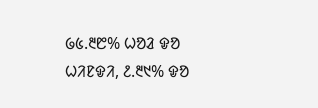᱙᱕.᱓᱘% ᱦᱚᱲ ᱫᱚ ᱦᱤᱱᱫᱤ, ᱒.᱓᱑% ᱫᱚ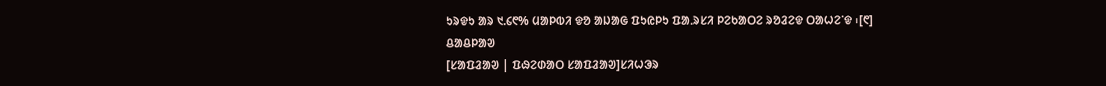ᱩᱨᱫᱩ ᱟᱨ ᱑.᱔᱖% ᱢᱟᱞᱵᱤ ᱫᱚ ᱟᱡᱟᱜ ᱯᱩᱭᱞᱩ ᱯᱟᱹᱨᱥᱤ ᱞᱮᱠᱟᱛᱮ ᱨᱚᱲᱮᱫ ᱛᱟᱦᱮᱸᱫ ᱾[᱖]
ᱪᱟᱪᱞᱟᱣ
[ᱥᱟᱯᱲᱟᱣ | ᱯᱷᱮᱰᱟᱛ ᱥᱟᱯᱲᱟᱣ]ᱥᱤᱦᱳᱨ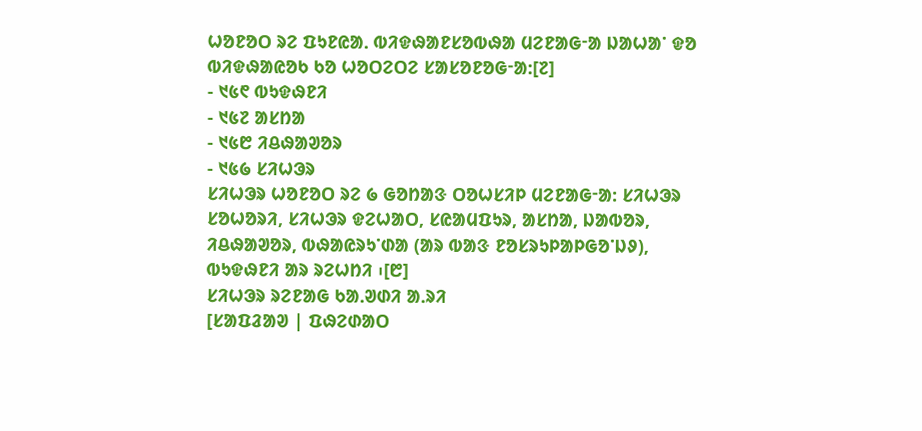ᱦᱚᱱᱚᱛ ᱨᱮ ᱯᱩᱱᱭᱟᱹ ᱵᱤᱫᱷᱟᱱᱥᱚᱵᱷᱟ ᱢᱮᱱᱟᱜᱼᱟ ᱡᱟᱦᱟᱸ ᱫᱚ ᱵᱤᱫᱷᱟᱭᱚᱠ ᱠᱚ ᱦᱚᱛᱮᱛᱮ ᱥᱟᱥᱚᱱᱚᱜᱼᱟ:[᱗]
- ᱑᱕᱖ ᱵᱩᱫᱷᱱᱤ
- ᱑᱕᱗ ᱟᱥᱴᱟ
- ᱑᱕᱘ ᱤᱪᱷᱟᱣᱚᱨ
- ᱑᱕᱙ ᱥᱤᱦᱳᱨ
ᱥᱤᱦᱳᱨ ᱦᱚᱱᱚᱛ ᱨᱮ ᱙ ᱜᱚᱴᱟᱝ ᱛᱚᱦᱥᱤᱞ ᱢᱮᱱᱟᱜᱼᱟ: ᱥᱤᱦᱳᱨ ᱥᱚᱦᱚᱨᱤ, ᱥᱤᱦᱳᱨ ᱫᱮᱦᱟᱛ, ᱥᱭᱟᱢᱯᱩᱨ, ᱟᱥᱴᱟ, ᱡᱟᱵᱚᱨ, ᱤᱪᱷᱟᱣᱚᱨ, ᱵᱷᱟᱭᱨᱩᱸᱰᱟ (ᱟᱨ ᱵᱟᱝ ᱱᱚᱥᱨᱩᱞᱟᱞᱜᱚᱸᱡᱽ), ᱵᱩᱫᱷᱱᱤ ᱟᱨ ᱨᱮᱦᱴᱤ ᱾[᱘]
ᱥᱤᱦᱳᱨ ᱨᱮᱱᱟᱜ ᱠᱟᱹᱣᱰᱤ ᱟᱹᱨᱤ
[ᱥᱟᱯᱲᱟᱣ | ᱯᱷᱮᱰᱟᱛ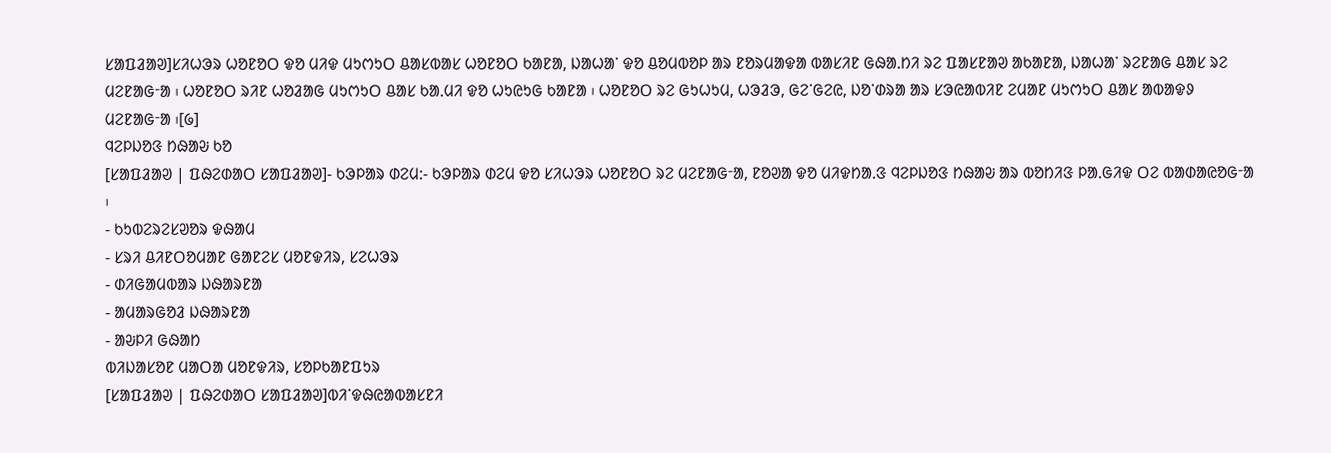ᱥᱟᱯᱲᱟᱣ]ᱥᱤᱦᱳᱨ ᱦᱚᱱᱚᱛ ᱫᱚ ᱢᱤᱫ ᱢᱩᱬᱩᱛ ᱪᱟᱥᱵᱟᱥ ᱦᱚᱱᱚᱛ ᱠᱟᱱᱟ, ᱡᱟᱦᱟᱸ ᱫᱚ ᱪᱚᱢᱵᱚᱞ ᱟᱨ ᱱᱚᱨᱢᱟᱫᱟ ᱵᱟᱥᱤᱱ ᱜᱷᱟᱹᱴᱤ ᱨᱮ ᱯᱟᱥᱱᱟᱣ ᱟᱠᱟᱱᱟ, ᱡᱟᱦᱟᱸ ᱨᱮᱱᱟᱜ ᱪᱟᱥ ᱨᱮ ᱢᱮᱱᱟᱜᱼᱟ ᱾ ᱦᱚᱱᱚᱛ ᱨᱤᱱ ᱦᱚᱲᱟᱜ ᱢᱩᱬᱩᱛ ᱪᱟᱥ ᱠᱟᱹᱢᱤ ᱫᱚ ᱦᱩᱭᱩᱜ ᱠᱟᱱᱟ ᱾ ᱦᱚᱱᱚᱛ ᱨᱮ ᱜᱩᱦᱩᱢ, ᱦᱳᱲᱳ, ᱜᱮᱸᱜᱮᱭ, ᱡᱚᱸᱰᱨᱟ ᱟᱨ ᱥᱳᱭᱟᱵᱤᱱ ᱮᱢᱟᱱ ᱢᱩᱬᱩᱛ ᱪᱟᱥ ᱟᱵᱟᱫᱽ ᱢᱮᱱᱟᱜᱼᱟ ᱾[᱙]
ᱧᱮᱞᱡᱚᱝ ᱴᱷᱟᱶ ᱠᱚ
[ᱥᱟᱯᱲᱟᱣ | ᱯᱷᱮᱰᱟᱛ ᱥᱟᱯᱲᱟᱣ]- ᱠᱳᱞᱟᱨ ᱰᱮᱢ:- ᱠᱳᱞᱟᱨ ᱰᱮᱢ ᱫᱚ ᱥᱤᱦᱳᱨ ᱦᱚᱱᱚᱛ ᱨᱮ ᱢᱮᱱᱟᱜᱼᱟ, ᱱᱚᱣᱟ ᱫᱚ ᱢᱤᱫᱴᱟᱹᱝ ᱧᱮᱞᱡᱚᱝ ᱴᱷᱟᱶ ᱟᱨ ᱵᱚᱴᱤᱝ ᱞᱟᱹᱜᱤᱫ ᱛᱮ ᱵᱟᱰᱟᱭᱚᱜᱼᱟ ᱾
- ᱠᱩᱵᱮᱨᱮᱥᱣᱚᱨ ᱫᱷᱟᱢ
- ᱥᱨᱤ ᱪᱤᱱᱛᱚᱢᱟᱱ ᱜᱟᱱᱮᱥ ᱢᱚᱱᱫᱤᱨ, ᱥᱮᱦᱳᱨ
- ᱰᱤᱜᱟᱢᱵᱟᱨ ᱡᱷᱟᱨᱱᱟ
- ᱟᱢᱟᱨᱜᱚᱲ ᱡᱷᱟᱨᱱᱟ
- ᱟᱶᱞᱤ ᱜᱷᱟᱴ
ᱵᱤᱡᱟᱥᱚᱱ ᱢᱟᱛᱟ ᱢᱚᱱᱫᱤᱨ, ᱥᱚᱞᱠᱟᱱᱯᱩᱨ
[ᱥᱟᱯᱲᱟᱣ | ᱯᱷᱮᱰᱟᱛ ᱥᱟᱯᱲᱟᱣ]ᱵᱤᱸᱫᱷᱭᱟᱵᱟᱥᱱᱤ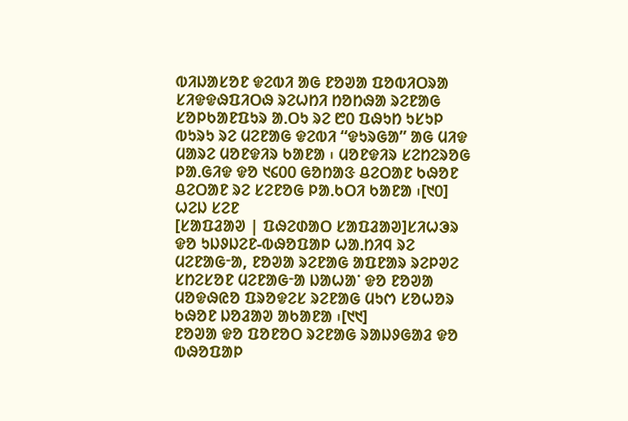ᱵᱤᱡᱟᱥᱚᱱ ᱫᱮᱵᱤ ᱟᱜ ᱱᱚᱣᱟ ᱯᱚᱵᱤᱛᱨᱟ ᱥᱤᱫᱫᱷᱯᱤᱛᱷ ᱨᱮᱦᱴᱤ ᱴᱚᱴᱷᱟ ᱨᱮᱱᱟᱜ ᱥᱚᱞᱠᱟᱱᱯᱩᱨ ᱟᱹᱛᱩ ᱨᱮ ᱘᱐ ᱯᱷᱩᱴ ᱩᱥᱩᱞ ᱵᱩᱨᱩ ᱨᱮ ᱢᱮᱱᱟᱜ ᱫᱮᱵᱤ “ᱫᱩᱨᱜᱟ” ᱟᱜ ᱢᱤᱫ ᱢᱟᱨᱮ ᱢᱚᱱᱫᱤᱨ ᱠᱟᱱᱟ ᱾ ᱢᱚᱱᱫᱤᱨ ᱥᱮᱴᱮᱨᱚᱜ ᱞᱟᱹᱜᱤᱫ ᱫᱚ ᱑᱔᱐᱐ ᱜᱚᱴᱟᱝ ᱪᱮᱛᱟᱱ ᱠᱷᱚᱱ ᱪᱮᱛᱟᱱ ᱨᱮ ᱥᱮᱱᱚᱜ ᱞᱟᱹᱠᱛᱤ ᱠᱟᱱᱟ ᱾[᱑᱐]
ᱦᱮᱡ ᱥᱮᱱ
[ᱥᱟᱯᱲᱟᱣ | ᱯᱷᱮᱰᱟᱛ ᱥᱟᱯᱲᱟᱣ]ᱥᱤᱦᱳᱨ ᱫᱚ ᱩᱡᱽᱡᱮᱱ-ᱵᱷᱚᱯᱟᱞ ᱦᱟᱹᱴᱤᱧ ᱨᱮ ᱢᱮᱱᱟᱜᱼᱟ, ᱱᱚᱣᱟ ᱨᱮᱱᱟᱜ ᱟᱯᱱᱟᱨ ᱨᱮᱞᱣᱮ ᱥᱴᱮᱥᱚᱱ ᱢᱮᱱᱟᱜᱼᱟ ᱡᱟᱦᱟᱸ ᱫᱚ ᱱᱚᱣᱟ ᱢᱚᱫᱷᱭᱚ ᱯᱨᱚᱫᱮᱥ ᱨᱮᱱᱟᱜ ᱢᱩᱬ ᱥᱚᱦᱚᱨ ᱠᱷᱚᱱ ᱡᱚᱲᱟᱣ ᱟᱠᱟᱱᱟ ᱾[᱑᱑]
ᱱᱚᱣᱟ ᱫᱚ ᱯᱚᱱᱚᱛ ᱨᱮᱱᱟᱜ ᱨᱟᱡᱽᱜᱟᱲ ᱫᱚ ᱵᱷᱚᱯᱟᱞ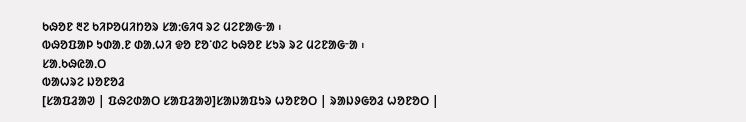ᱠᱷᱚᱱ ᱓᱗ ᱠᱤᱞᱚᱢᱤᱴᱚᱨ ᱥᱟᱺᱜᱤᱧ ᱨᱮ ᱢᱮᱱᱟᱜᱼᱟ ᱾
ᱵᱷᱚᱯᱟᱞ ᱩᱰᱟᱹᱱ ᱰᱟᱹᱦᱤ ᱫᱚ ᱱᱚᱸᱰᱮ ᱠᱷᱚᱱ ᱥᱩᱨ ᱨᱮ ᱢᱮᱱᱟᱜᱼᱟ ᱾
ᱥᱟᱹᱠᱷᱭᱟᱹᱛ
ᱵᱟᱦᱨᱮ ᱡᱚᱱᱚᱲ
[ᱥᱟᱯᱲᱟᱣ | ᱯᱷᱮᱰᱟᱛ ᱥᱟᱯᱲᱟᱣ]ᱥᱟᱡᱟᱯᱩᱨ ᱦᱚᱱᱚᱛ | ᱨᱟᱡᱽᱜᱚᱲ ᱦᱚᱱᱚᱛ |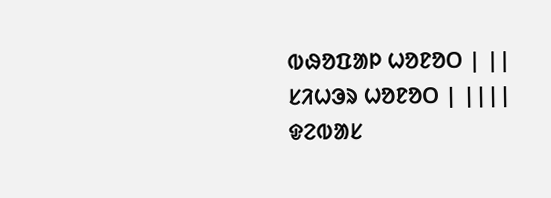ᱵᱷᱚᱯᱟᱞ ᱦᱚᱱᱚᱛ | ||
ᱥᱤᱦᱳᱨ ᱦᱚᱱᱚᱛ | ||||
ᱫᱮᱵᱟᱥ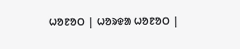ᱦᱚᱱᱚᱛ | ᱦᱚᱨᱫᱟ ᱦᱚᱱᱚᱛ |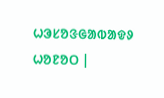ᱦᱳᱥᱚᱝᱜᱟᱵᱟᱫᱽ ᱦᱚᱱᱚᱛ |